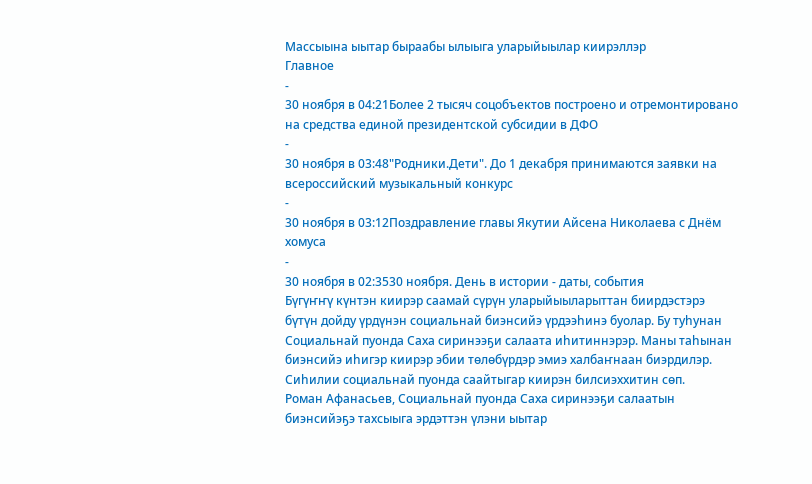Массыына ыытар быраабы ылыыга уларыйыылар киирэллэр
Главное
-
30 ноября в 04:21Более 2 тысяч соцобъектов построено и отремонтировано на средства единой президентской субсидии в ДФО
-
30 ноября в 03:48"Родники.Дети". До 1 декабря принимаются заявки на всероссийский музыкальный конкурс
-
30 ноября в 03:12Поздравление главы Якутии Айсена Николаева с Днём хомуса
-
30 ноября в 02:3530 ноября. День в истории - даты, события
Бүгүҥҥү күнтэн киирэр саамай сүрүн уларыйыыларыттан биирдэстэрэ бүтүн дойду үрдүнэн социальнай биэнсийэ үрдээһинэ буолар. Бу туһунан Социальнай пуонда Саха сиринээҕи салаата иһитиннэрэр. Маны таһынан биэнсийэ иһигэр киирэр эбии төлөбүрдэр эмиэ халбаҥнаан биэрдилэр. Сиһилии социальнай пуонда саайтыгар киирэн билсиэххитин сөп.
Роман Афанасьев, Социальнай пуонда Саха сиринээҕи салаатын биэнсийэҕэ тахсыыга эрдэттэн үлэни ыытар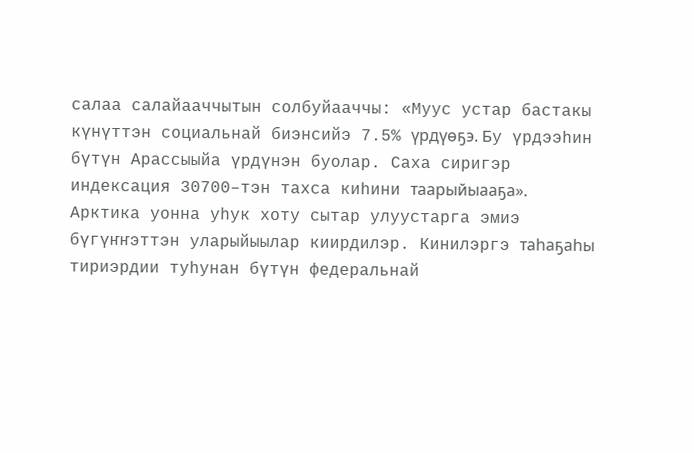салаа салайааччытын солбуйааччы: «Муус устар бастакы күнүттэн социальнай биэнсийэ 7.5% үрдүөҕэ. Бу үрдээһин бүтүн Арассыыйа үрдүнэн буолар. Саха сиригэр индексация 30700–тэн тахса киһини таарыйыааҕа».
Арктика уонна уһук хоту сытар улуустарга эмиэ бүгүҥҥэттэн уларыйыылар киирдилэр. Кинилэргэ таһаҕаһы тириэрдии туһунан бүтүн федеральнай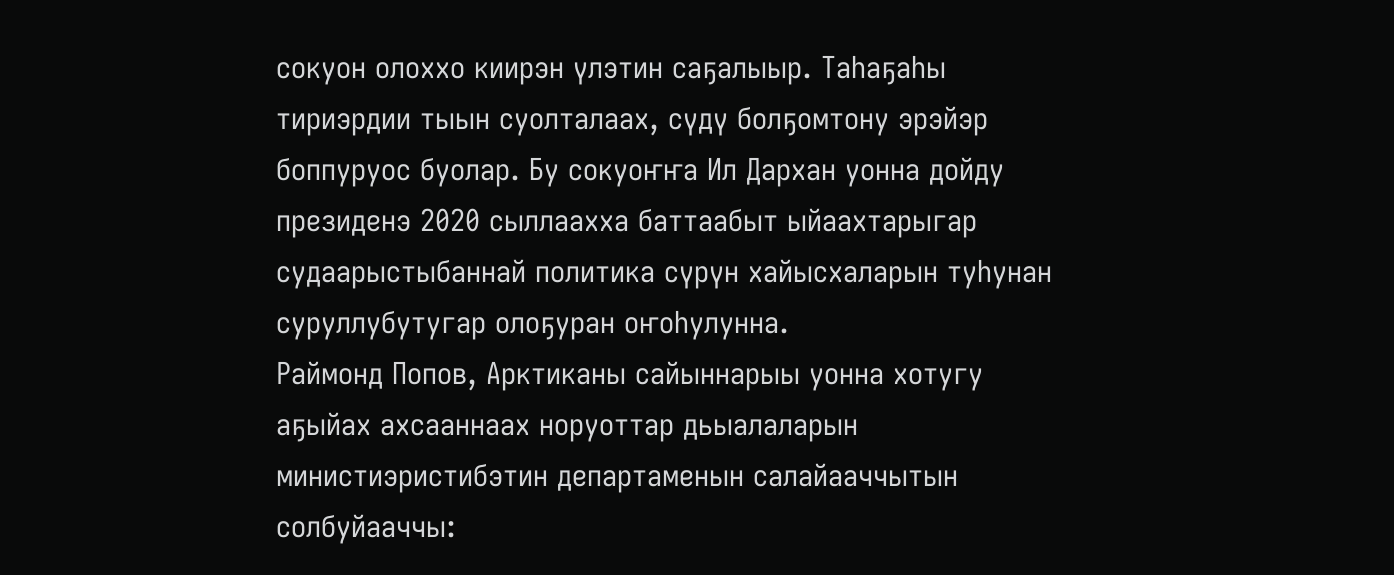сокуон олоххо киирэн үлэтин саҕалыыр. Таһаҕаһы тириэрдии тыын суолталаах, сүдү болҕомтону эрэйэр боппуруос буолар. Бу сокуоҥҥа Ил Дархан уонна дойду президенэ 2020 сыллаахха баттаабыт ыйаахтарыгар судаарыстыбаннай политика сүрүн хайысхаларын туһунан суруллубутугар олоҕуран оҥоһулунна.
Раймонд Попов, Арктиканы сайыннарыы уонна хотугу аҕыйах ахсааннаах норуоттар дьыалаларын министиэристибэтин департаменын салайааччытын солбуйааччы: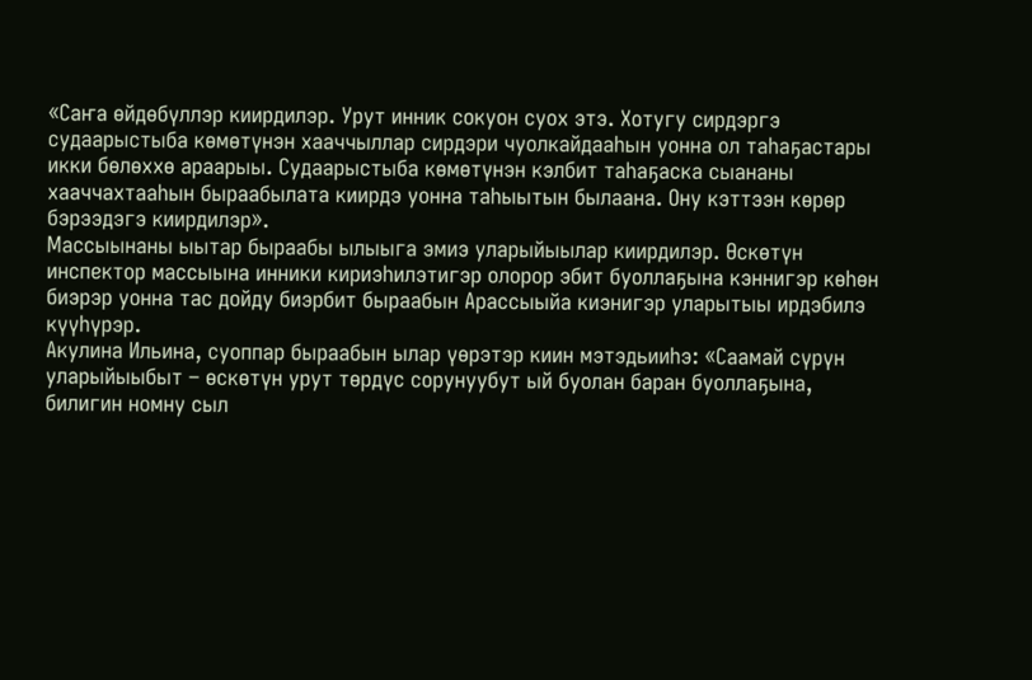«Саҥа өйдөбүллэр киирдилэр. Урут инник сокуон суох этэ. Хотугу сирдэргэ судаарыстыба көмөтүнэн хааччыллар сирдэри чуолкайдааһын уонна ол таһаҕастары икки бөлөххө араарыы. Судаарыстыба көмөтүнэн кэлбит таһаҕаска сыананы хааччахтааһын быраабылата киирдэ уонна таһыытын былаана. Ону кэттээн көрөр бэрээдэгэ киирдилэр».
Массыынаны ыытар быраабы ылыыга эмиэ уларыйыылар киирдилэр. Өскөтүн инспектор массыына инники кириэһилэтигэр олорор эбит буоллаҕына кэннигэр көһөн биэрэр уонна тас дойду биэрбит быраабын Арассыыйа киэнигэр уларытыы ирдэбилэ күүһүрэр.
Акулина Ильина, суоппар быраабын ылар үөрэтэр киин мэтэдьииһэ: «Саамай сүрүн уларыйыыбыт – өскөтүн урут төрдүс сорунуубут ый буолан баран буоллаҕына, билигин номну сыл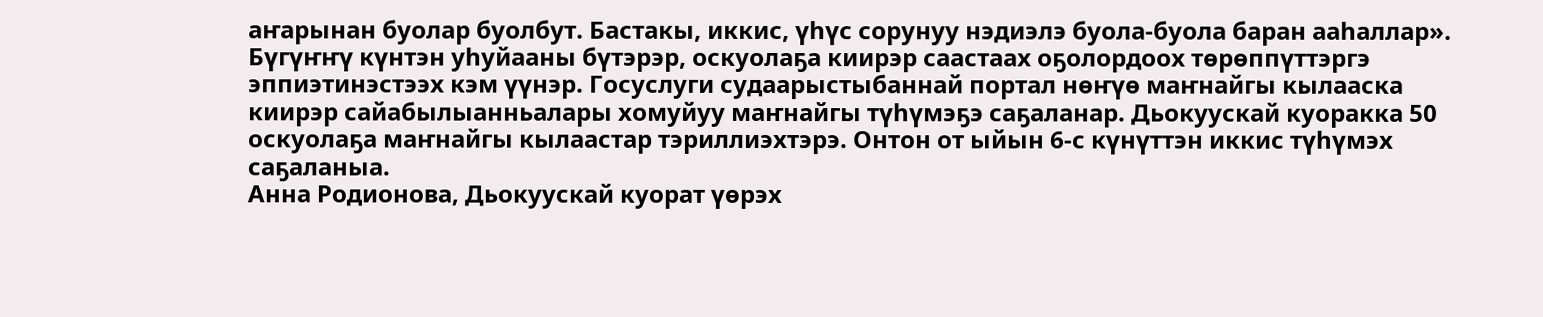аҥарынан буолар буолбут. Бастакы, иккис, үһүс сорунуу нэдиэлэ буола-буола баран ааһаллар».
Бүгүҥҥү күнтэн уһуйааны бүтэрэр, оскуолаҕа киирэр саастаах оҕолордоох төрөппүттэргэ эппиэтинэстээх кэм үүнэр. Госуслуги судаарыстыбаннай портал нөҥүө маҥнайгы кылааска киирэр сайабылыанньалары хомуйуу маҥнайгы түһүмэҕэ саҕаланар. Дьокуускай куоракка 50 оскуолаҕа маҥнайгы кылаастар тэриллиэхтэрэ. Онтон от ыйын 6-с күнүттэн иккис түһүмэх саҕаланыа.
Анна Родионова, Дьокуускай куорат үөрэх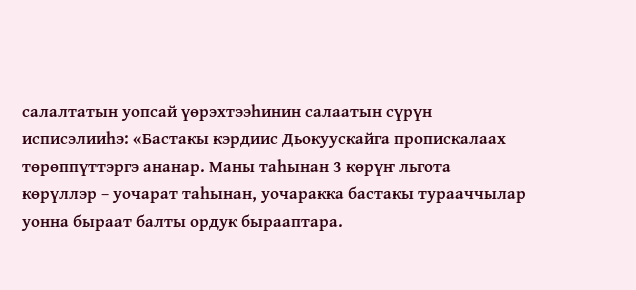салалтатын уопсай үөрэхтээһинин салаатын сүрүн исписэлииһэ: «Бастакы кэрдиис Дьокуускайга пропискалаах төрөппүттэргэ ананар. Маны таһынан 3 көрүҥ льгота көрүллэр – уочарат таһынан, уочаракка бастакы турааччылар уонна быраат балты ордук бырааптара.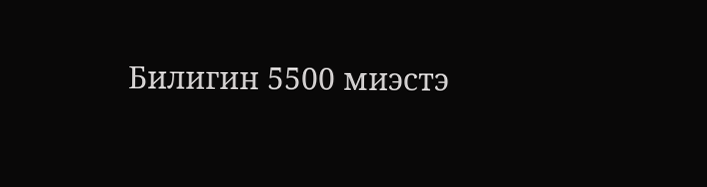Билигин 5500 миэстэ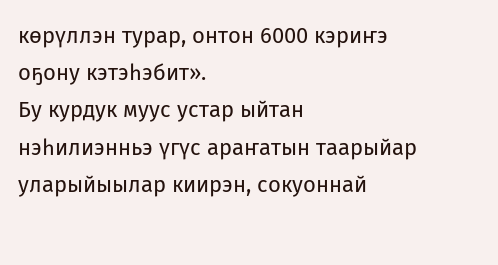көрүллэн турар, онтон 6000 кэриҥэ оҕону кэтэһэбит».
Бу курдук муус устар ыйтан нэһилиэнньэ үгүс араҥатын таарыйар уларыйыылар киирэн, сокуоннай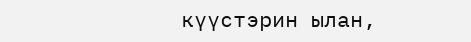күүстэрин ылан,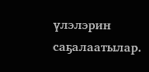үлэлэрин саҕалаатылар.